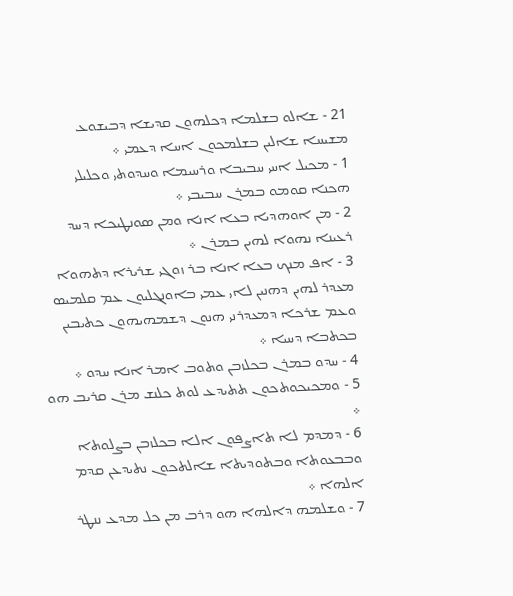21 - ܫܐܠܘ ܒܫܠܡܐ ܕܟܠܗܘܢ ܩܕܝܫܐ ܕܒܝܫܘܥ ܡܫܝܚܐ ܫܐܠܝܢ ܒܫܠܡܟܘܢ ܐܚܐ ܕܥܡܝ ܀
1 - ܡܟܝܠ ܐܚܝ ܚܒܝܒܐ ܘܪܚܝܡܐ ܘܚܕܘܬܝ ܘܟܠܝܠܝ ܗܟܢܐ ܩܘܡܘ ܒܡܪܢ ܚܒܝܒܝ ܀
2 - ܡܢ ܐܘܗܕܝܐ ܒܥܐ ܐܢܐ ܘܡܢ ܤܘܢܛܝܟܐ ܕܚܕ ܪܥܝܢܐ ܢܗܘܐ ܠܗܝܢ ܒܡܪܢ ܀
3 - ܐܦ ܡܢܟ ܒܥܐ ܐܢܐ ܒܪ ܙܘܓܝ ܫܪܝܪܐ ܕܬܗܘܐ ܡܥܕܪ ܠܗܝܢ ܕܗܢܝܢ ܠܐܝ ܥܡܝ ܒܐܘܢܓܠܝܘܢ ܥܡ ܩܠܡܝܤ ܘܥܡ ܫܪܟܐ ܕܡܥܕܪܢܝ ܗܢܘܢ ܕܫܡܗܝܗܘܢ ܟܬܝܒܝܢ ܒܟܬܒܐ ܕܚܝܐ ܀
4 - ܚܕܘ ܒܡܪܢ ܒܟܠܙܒܢ ܘܬܘܒ ܐܡܪ ܐܢܐ ܚܕܘ ܀
5 - ܘܡܟܝܟܘܬܟܘܢ ܬܬܝܕܥ ܠܘܬ ܟܠܢܫ ܡܪܢ ܩܪܝܒ ܗܘ ܀
6 - ܕܡܕܡ ܠܐ ܬܐܨܦܘܢ ܐܠܐ ܒܟܠܙܒܢ ܒܨܠܘܬܐ ܘܒܒܥܘܬܐ ܘܒܬܘܕܝܬܐ ܫܐܠܬܟܘܢ ܢܬܝܕܥܢ ܩܕܡ ܐܠܗܐ ܀
7 - ܘܫܠܡܗ ܕܐܠܗܐ ܗܘ ܕܪܒ ܡܢ ܟܠ ܡܕܥ ܢܢܛܪ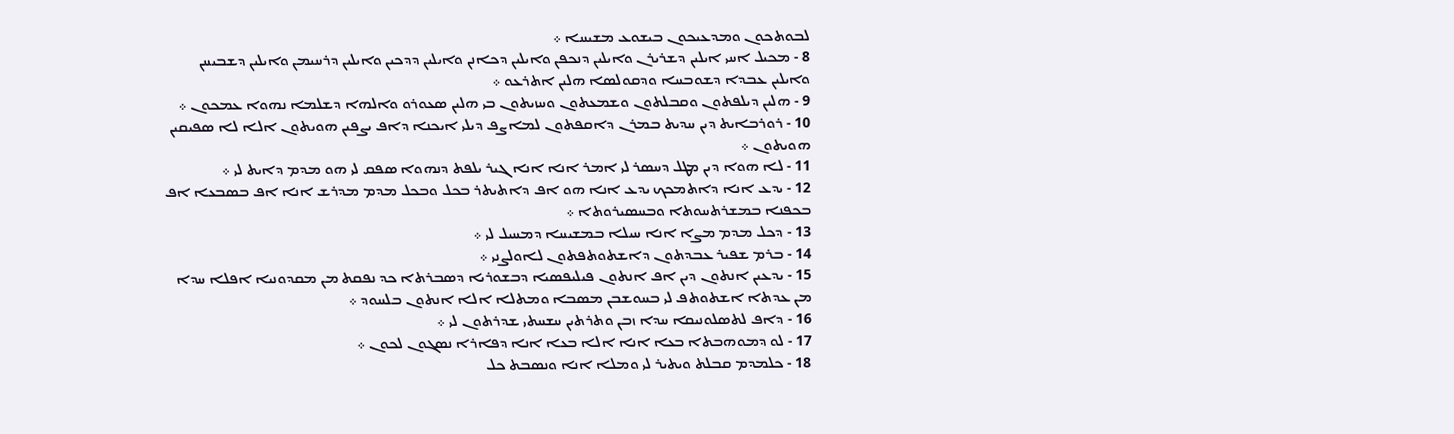ܠܒܘܬܟܘܢ ܘܡܕܥܝܟܘܢ ܒܝܫܘܥ ܡܫܝܚܐ ܀
8 - ܡܟܝܠ ܐܚܝ ܐܝܠܝܢ ܕܫܪܝܪܢ ܘܐܝܠܝܢ ܕܢܟܦܢ ܘܐܝܠܝܢ ܕܟܐܢܢ ܘܐܝܠܝܢ ܕܕܟܝܢ ܘܐܝܠܝܢ ܕܪܚܝܡܢ ܘܐܝܠܝܢ ܕܫܒܝܚܢ ܘܐܝܠܝܢ ܥܒܕܐ ܕܫܘܒܚܐ ܘܕܩܘܠܤܐ ܗܠܝܢ ܐܬܪܥܘ ܀
9 - ܗܠܝܢ ܕܝܠܦܬܘܢ ܘܩܒܠܬܘܢ ܘܫܡܥܬܘܢ ܘܚܙܝܬܘܢ ܒܝ ܗܠܝܢ ܤܥܘܪܘ ܘܐܠܗܐ ܕܫܠܡܐ ܢܗܘܐ ܥܡܟܘܢ ܀
10 - ܪܘܪܒܐܝܬ ܕܝܢ ܚܕܝܬ ܒܡܪܢ ܕܐܩܦܬܘܢ ܠܡܐܨܦ ܕܝܠܝ ܐܝܟܢܐ ܕܐܦ ܝܨܦܝܢ ܗܘܝܬܘܢ ܐܠܐ ܠܐ ܤܦܝܩܝܢ ܗܘܝܬܘܢ ܀
11 - ܠܐ ܗܘܐ ܕܝܢ ܡܛܠ ܕܚܤܪ ܠܝ ܐܡܪ ܐܢܐ ܐܢܐ ܓܝܪ ܝܠܦܬ ܕܢܗܘܐ ܤܦܩ ܠܝ ܗܘ ܡܕܡ ܕܐܝܬ ܠܝ ܀
12 - ܝܕܥ ܐܢܐ ܕܐܬܡܟܟ ܝܕܥ ܐܢܐ ܗܘ ܐܦ ܕܐܬܝܬܪ ܒܟܠ ܘܒܟܠ ܡܕܡ ܡܕܪܫ ܐܢܐ ܐܦ ܒܤܒܥܐ ܐܦ ܒܟܦܢܐ ܒܡܫܪܬܚܘܬܐ ܘܒܚܤܝܪܘܬܐ ܀
13 - ܕܟܠ ܡܕܡ ܡܨܐ ܐܢܐ ܚܝܠܐ ܒܡܫܝܚܐ ܕܡܚܝܠ ܠܝ ܀
14 - ܒܪܡ ܫܦܝܪ ܥܒܕܬܘܢ ܕܐܫܬܘܬܦܬܘܢ ܠܐܘܠܨܢܝ ܀
15 - ܝܕܥܝܢ ܐܢܬܘܢ ܕܝܢ ܐܦ ܐܢܬܘܢ ܦܝܠܝܦܤܝܐ ܕܒܫܘܪܝܐ ܕܤܒܪܬܐ ܟܕ ܢܦܩܬ ܡܢ ܡܩܕܘܢܝܐ ܐܦܠܐ ܚܕܐ ܡܢ ܥܕܬܐ ܐܫܬܘܬܦ ܠܝ ܒܚܘܫܒܢ ܡܤܒܐ ܘܡܬܠܐ ܐܠܐ ܐܢܬܘܢ ܒܠܚܘܕ ܀
16 - ܕܐܦ ܠܬܤܠܘܢܝܩܐ ܚܕܐ ܙܒܢ ܘܬܪܬܝܢ ܚܫܚܬܝ ܫܕܪܬܘܢ ܠܝ ܀
17 - ܠܘ ܕܡܘܗܒܬܐ ܒܥܐ ܐܢܐ ܐܠܐ ܒܥܐ ܐܢܐ ܕܦܐܪܐ ܢܤܓܘܢ ܠܟܘܢ ܀
18 - ܟܠܡܕܡ ܩܒܠܬ ܘܝܬܝܪ ܠܝ ܘܡܠܐ ܐܢܐ ܘܢܤܒܬ ܟܠ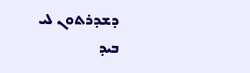ܕܫܕܪܬܘܢ ܠܝ ܒܝܕ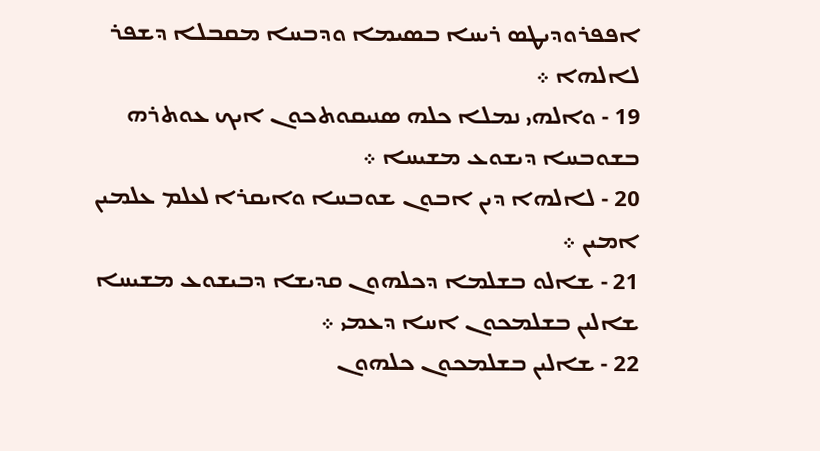ܐܦܦܪܘܕܝܛܤ ܪܝܚܐ ܒܤܝܡܐ ܘܕܒܚܐ ܡܩܒܠܐ ܕܫܦܪ ܠܐܠܗܐ ܀
19 - ܘܐܠܗܝ ܢܡܠܐ ܟܠܗ ܤܢܝܩܘܬܟܘܢ ܐܝܟ ܥܘܬܪܗ ܒܫܘܒܚܐ ܕܝܫܘܥ ܡܫܝܚܐ ܀
20 - ܠܐܠܗܐ ܕܝܢ ܐܒܘܢ ܫܘܒܚܐ ܘܐܝܩܪܐ ܠܥܠܡ ܥܠܡܝܢ ܐܡܝܢ ܀
21 - ܫܐܠܘ ܒܫܠܡܐ ܕܟܠܗܘܢ ܩܕܝܫܐ ܕܒܝܫܘܥ ܡܫܝܚܐ ܫܐܠܝܢ ܒܫܠܡܟܘܢ ܐܚܐ ܕܥܡܝ ܀
22 - ܫܐܠܝܢ ܒܫܠܡܟܘܢ ܟܠܗܘܢ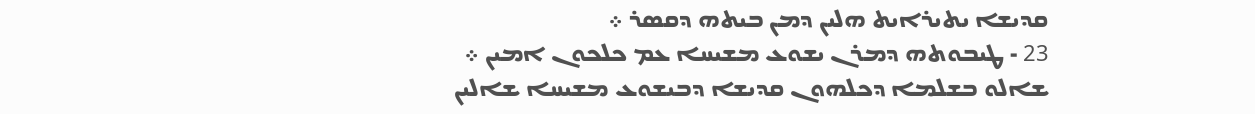ܩܕܝܫܐ ܝܬܝܪܐܝܬ ܗܠܝܢ ܕܡܢ ܒܝܬܗ ܕܩܤܪ ܀
23 - ܛܝܒܘܬܗ ܕܡܪܢ ܝܫܘܥ ܡܫܝܚܐ ܥܡ ܟܠܟܘܢ ܐܡܝܢ ܀
ܫܐܠܘ ܒܫܠܡܐ ܕܟܠܗܘܢ ܩܕܝܫܐ ܕܒܝܫܘܥ ܡܫܝܚܐ ܫܐܠܝܢ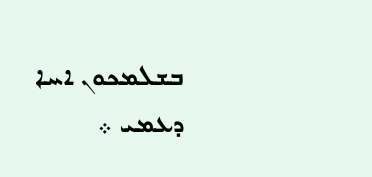ܒܫܠܡܟܘܢ ܐܚܐ ܕܥܡܝ ܀